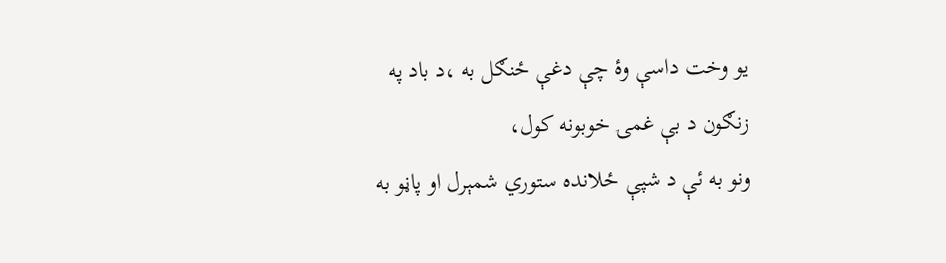یو وخت داسې وۀ چې دغې ځنګل به ،د باد په زنګون د بې غمۍ خوبونه کول،
ونو به ئې د شپې ځلانده ستوري شمېرل او پاڼو به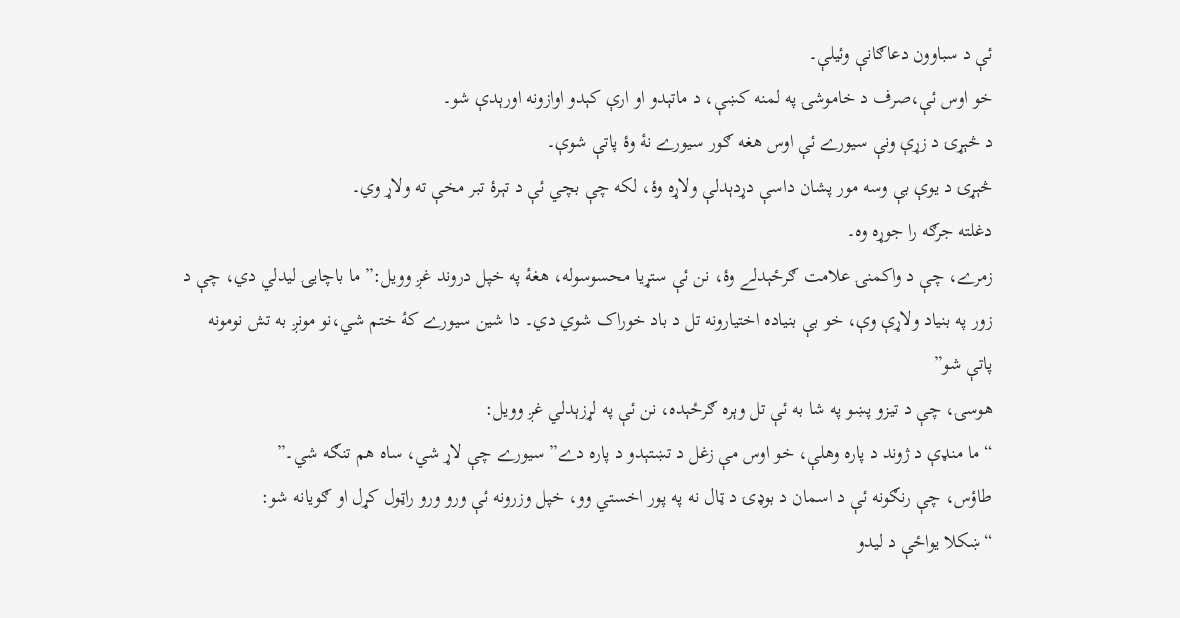ئې د سباوون دعاګانې وئیلې۔
خو اوس ئې،صرف د خاموشۍ په لمنه کښې، د ماتېدو او ارې کېدو اوازونه اورېدې شو۔
د څېړۍ د زړې ونې سیورے ئې اوس هغه ګور سیورے نۀ وۀ پاتې شوې۔
څېړۍ د یوې بې وسه مور پشان داسې دړدېدلې ولاړه وۀ، لکه چې بچي ئې د تېرۀ تبر مخې ته ولاړ وي۔
دغلته جرګه را جوړه وه۔
زمرے، چې د واکمنۍ علامت ګرځېدلے وۀ، نن ئې ستړیا محسوسوله، هغۀ په خپل دروند غږ وویل:”ما باچایۍ لیدلي دي، چې د زور په بنیاد ولاړې وې، خو بې بنیاده اختیارونه تل د باد خوراک شوي دي۔ دا شین سیورے کۀ ختم شي،نو مونږ به تش نومونه پاتې شو”
هوسۍ، چې د تیزو پښو په شا به ئې تل وېره ګرځېده، نن ئې په لړزېدلي غږ وویل:
“ما منډې د ژوند د پاره وهلې، خو اوس مې زغل د تښتېدو د پاره دے” سیورے چې لاړ شي، ساه هم تنګه شي۔”
طاؤس، چې رنګونه ئې د اسمان د بوډۍ د ټال نه په پور اخستي وو، خپل وزرونه ئې ورو ورو راټول کړل او ګویانه شو:
“ښکلا یواځې د لیدو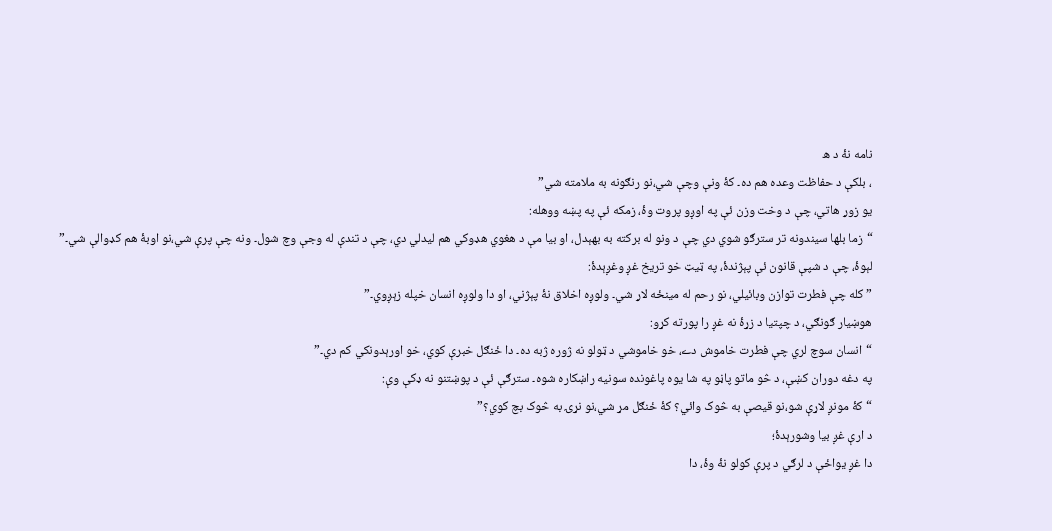نامه نۀ د ه
، بلکې د حفاظت وعده هم ده۔ کۀ ونې وچې شي،نو رنګونه به ملامته شي”
یو زوړ هاتي، چې د وخت وزن ئې په اوږو پروت وۀ، زمکه ئې په پښه ووهله:
“زما بلها سیندونه تر سترګو شوي دي چې د ونو له برکته به بهېدل، او بیا مې د هغوي هډوکي هم لیدلي دي، چې د تندې له وجې وچ شول۔ ونه چې پرې شي،نو اوبۀ هم کډوالې شي۔”
لېوۀ، چې د شپې قانون ئې پېژندۀ، په ټیټ خو تریخ غږ وغږېدۀ:
” کله چې فطرت توازن وبائیلي، نو رحم له مینځه لاړ شي۔ ولوږه اخلاق نۀ پېژني، او دا ولوږه انسان خپله زېږوي۔”
هوښیار ګونګي، د چپتیا د زړۀ نه غږ را پورته کړو:
“انسان سوچ لري چې فطرت خاموش دے، خو خاموشي د ټولو نه ژوره ژبه ده۔ دا ځنګل خبرې کوي، خو اورېدونکي کم دي۔”
په دغه دوران کښې، د څو ماتو پاڼو په شا یوه پاغونده سونیه راښکاره شوه۔ سترګې ئې د پوښتنو نه ډکې وې:
“کۀ مونږ لاړې شو،نو قیصې به څوک وائي؟ کۀ ځنګل مړ شي،نو نړۍ به څوک بچ کوي؟”
د ارې غږ بیا وشورېدۀ؛
دا غږ یواځې د لرګي د پرې کولو نۀ وۀ، دا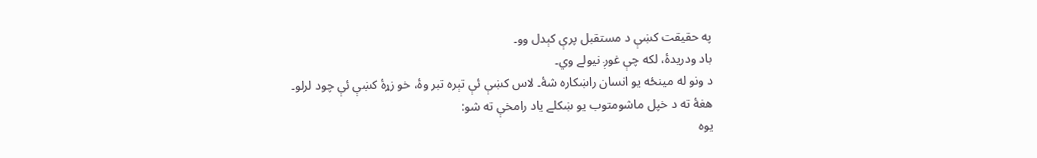په حقیقت کښې د مستقبل پرې کېدل وو۔
باد ودریدۀ، لکه چې غوږ نیولے وي۔
د ونو له مینځه یو انسان راښکاره شۀ۔ لاس کښې ئې تېره تبر وۀ، خو زړۀ کښې ئې چود لرلو۔
هغۀ ته د خپل ماشومتوب یو ښکلے یاد رامخې ته شو:
یوه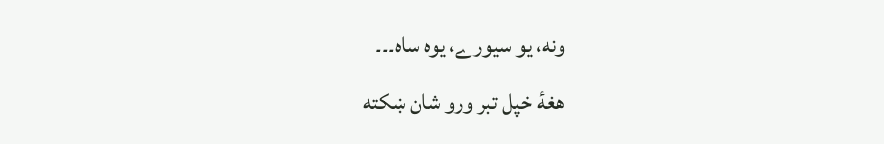ونه، یو سیورے، یوه ساه۔۔۔
هغۀ خپل تبر ورو شان ښکته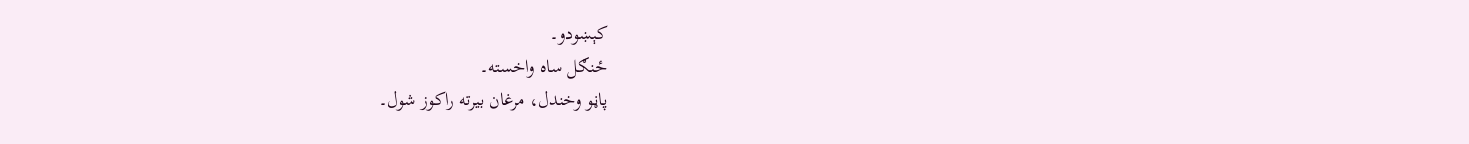کېښودو۔
ځنګل ساه واخسته۔
پاڼو وخندل، مرغان بیرته راکوز شول۔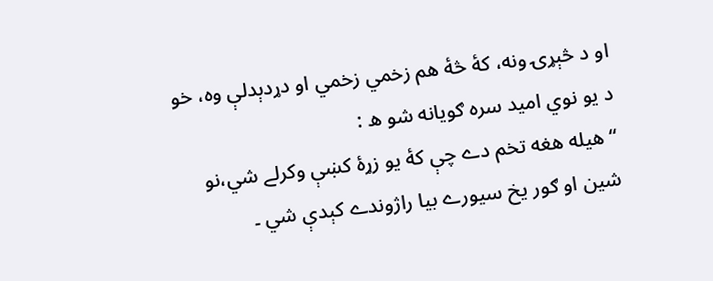او د څېړۍ ونه، کۀ څۀ هم زخمي زخمي او دړدېدلې وه، خو د یو نوي امید سره ګویانه شو ه :
“هیله هغه تخم دے چې کۀ یو زړۀ کښې وکرلے شي،نو شین او ګور یخ سیورے بیا راژوندے کېدې شي ۔